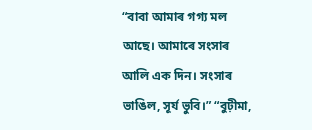“বাবা আমাৰ গগ্য মল আছে। আমাৰে সংসাৰ আলি এক দিন। সংসাৰ ভাঙিল, সূৰ্য ভুবি।” “বুঢ়ীমা,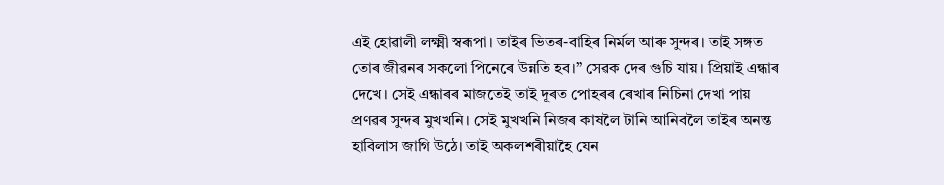এই হোৱালী লক্ষ্মী স্বৰূপা। তাইৰ ভিতৰ-বাহিৰ নিৰ্মল আৰু সুন্দৰ। তাই সঙ্গত তোৰ জীৱনৰ সকলো পিনেৰে উন্নতি হব।” সেৱক দেৰ গুচি যায়। প্ৰিয়াই এন্ধাৰ দেখে। সেই এন্ধাৰৰ মাজতেই তাই দূৰত পোহৰৰ ৰেখাৰ নিচিনা দেখা পায় প্ৰণৱৰ সুন্দৰ মুখখনি। সেই মুখখনি নিজৰ কাষলৈ টানি আনিবলৈ তাইৰ অনন্ত হাবিলাস জাগি উঠে। তাই অকলশৰীয়াহৈ যেন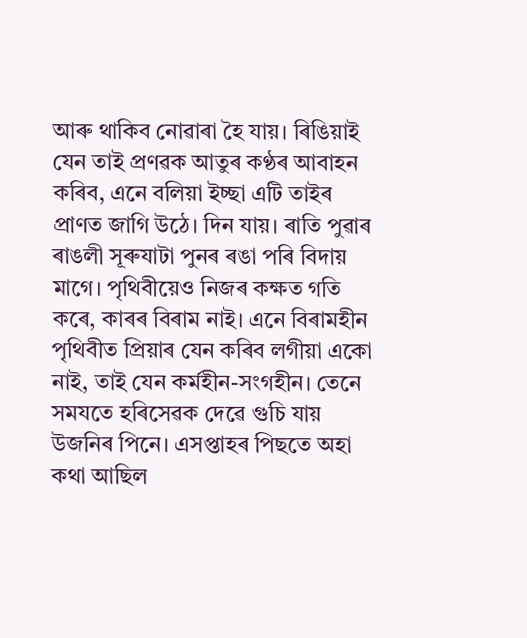আৰু থাকিব নোৱাৰা হৈ যায়। ৰিঙিয়াই যেন তাই প্ৰণৱক আতুৰ কণ্ঠৰ আবাহন কৰিব, এনে বলিয়া ইচ্ছা এটি তাইৰ প্ৰাণত জাগি উঠে। দিন যায়। ৰাতি পুৱাৰ ৰাঙলী সূৰুযাটা পুনৰ ৰঙা পৰি বিদায় মাগে। পৃথিবীয়েও নিজৰ কক্ষত গতি কৰে, কাৰৰ বিৰাম নাই। এনে বিৰামহীন পৃথিবীত প্ৰিয়াৰ যেন কৰিব লগীয়া একো নাই, তাই যেন কৰ্মহীন-সংগহীন। তেনে সমযতে হৰিসেৱক দেৱে গুচি যায় উজনিৰ পিনে। এসপ্তাহৰ পিছতে অহা কথা আছিল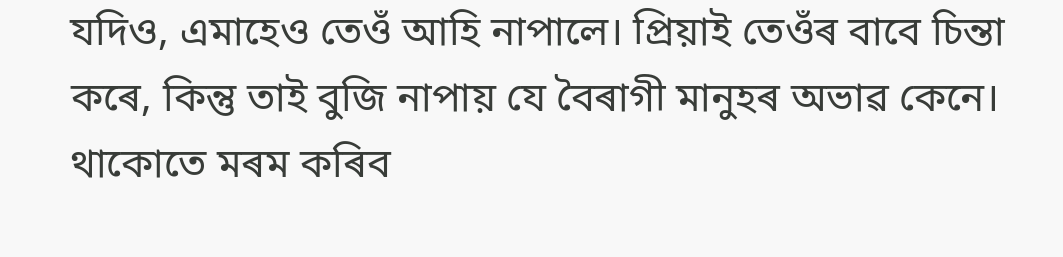যদিও, এমাহেও তেওঁ আহি নাপালে। প্ৰিয়াই তেওঁৰ বাবে চিন্তা কৰে, কিন্তু তাই বুজি নাপায় যে বৈৰাগী মানুহৰ অভাৱ কেনে। থাকোতে মৰম কৰিব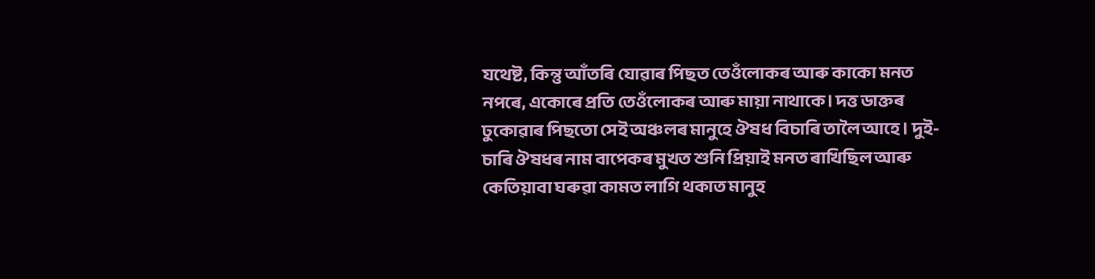যথেষ্ট, কিন্তু আঁতৰি যোৱাৰ পিছত তেওঁলোকৰ আৰু কাকো মনত নপৰে, একোৰে প্ৰতি তেওঁলোকৰ আৰু মায়া নাথাকে। দত্ত ডাক্তৰ ঢুকোৱাৰ পিছতো সেই অঞ্চলৰ মানুহে ঔষধ বিচাৰি তালৈ আহে। দুই-চাৰি ঔষধৰ নাম বাপেকৰ মুখত শুনি প্ৰিয়াই মনত ৰাখিছিল আৰু কেতিয়াবা ঘৰুৱা কামত লাগি থকাত মানুহ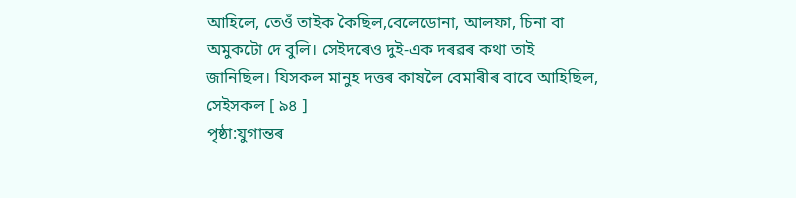আহিলে, তেওঁ তাইক কৈছিল,বেলেডোনা, আলফা, চিনা বা অমুকটো দে বুলি। সেইদৰেও দুই-এক দৰৱৰ কথা তাই জানিছিল। যিসকল মানুহ দত্তৰ কাষলৈ বেমাৰীৰ বাবে আহিছিল, সেইসকল [ ৯৪ ]
পৃষ্ঠা:যুগান্তৰ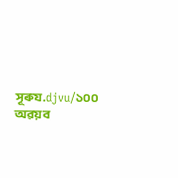সূৰুয.djvu/১০০
অৱয়ব